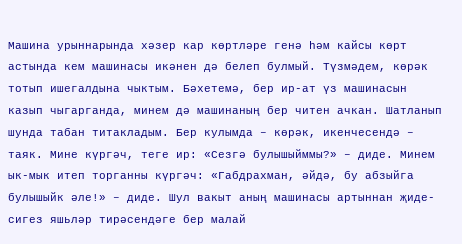Машина урыннарында хәзер кар көртләре генә һәм кайсы көрт астында кем машинасы икәнен дә белеп булмый. Түзмәдем, көрәк тотып ишегалдына чыктым. Бәхетемә, бер ир-ат үз машинасын казып чыгарганда, минем дә машинаның бер читен ачкан. Шатланып шунда табан титакладым. Бер кулымда – көрәк, икенчесендә – таяк. Мине күргәч, теге ир: «Сезгә булышыйммы?» – диде. Минем ык-мык итеп торганны күргәч: «Габдрахман, әйдә, бу абзыйга булышыйк әле!» – диде. Шул вакыт аның машинасы артыннан җиде-сигез яшьләр тирәсендәге бер малай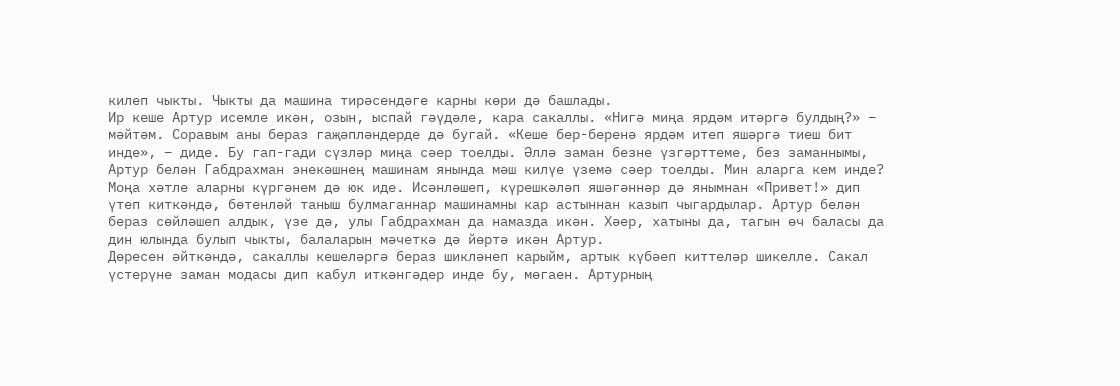килеп чыкты. Чыкты да машина тирәсендәге карны көри дә башлады.
Ир кеше Артур исемле икән, озын, ыспай гәүдәле, кара сакаллы. «Нигә миңа ярдәм итәргә булдың?» – мәйтәм. Соравым аны бераз гаҗәпләндерде дә бугай. «Кеше бер-беренә ярдәм итеп яшәргә тиеш бит инде», – диде. Бу гап-гади сүзләр миңа сәер тоелды. Әллә заман безне үзгәрттеме, без заманнымы, Артур белән Габдрахман энекәшнең машинам янында мәш килүе үземә сәер тоелды. Мин аларга кем инде? Моңа хәтле аларны күргәнем дә юк иде. Исәнләшеп, күрешкәләп яшәгәннәр дә янымнан «Привет!» дип үтеп киткәндә, бөтенләй таныш булмаганнар машинамны кар астыннан казып чыгардылар. Артур белән бераз сөйләшеп алдык, үзе дә, улы Габдрахман да намазда икән. Хәер, хатыны да, тагын өч баласы да дин юлында булып чыкты, балаларын мәчеткә дә йөртә икән Артур.
Дөресен әйткәндә, сакаллы кешеләргә бераз шикләнеп карыйм, артык күбәеп киттеләр шикелле. Сакал үстерүне заман модасы дип кабул иткәнгәдер инде бу, мөгаен. Артурның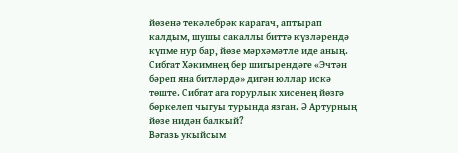йөзенә текәлебрәк карагач, аптырап калдым, шушы сакаллы биттә күзләрендә күпме нур бар, йөзе мәрхәмәтле иде аның. Сибгат Хәкимнең бер шигырендәге «Эчтән бәреп яна битләрдә» дигән юллар искә төште. Сибгат ага горурлык хисенең йөзгә бөркелеп чыгуы турында язган. Ә Артурның йөзе нидән балкый?
Вәгазь укыйсым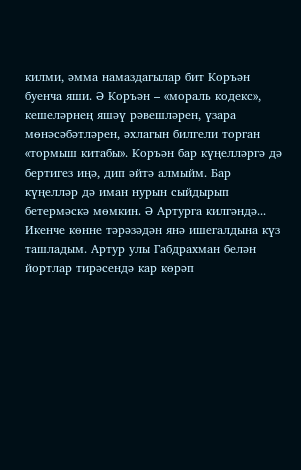килми, әмма намаздагылар бит Коръән буенча яши. Ә Коръән – «мораль кодекс», кешеләрнең яшәү рәвешләрен, үзара мөнәсәбәтләрен, әхлагын билгели торган «тормыш китабы». Коръән бар күңелләргә дә бертигез иңә, дип әйтә алмыйм. Бар күңелләр дә иман нурын сыйдырып бетермәскә мөмкин. Ә Артурга килгәндә... Икенче көнне тәрәзәдән янә ишегалдына күз ташладым. Артур улы Габдрахман белән йортлар тирәсендә кар көрәп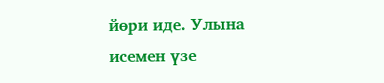йөри иде. Улына исемен үзе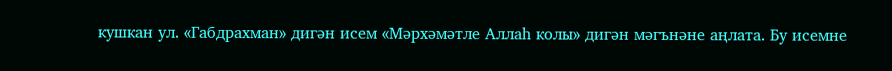кушкан ул. «Габдрахман» дигән исем «Мәрхәмәтле Аллаһ колы» дигән мәгънәне аңлата. Бу исемне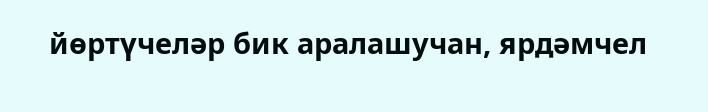йөртүчеләр бик аралашучан, ярдәмчел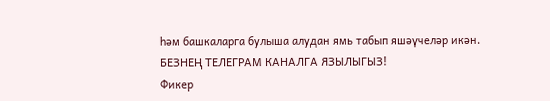һәм башкаларга булыша алудан ямь табып яшәүчеләр икән.
БЕЗНЕҢ ТЕЛЕГРАМ КАНАЛГА ЯЗЫЛЫГЫЗ!
Фикер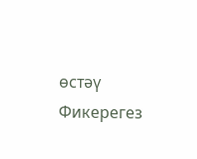өстәү
Фикерегез